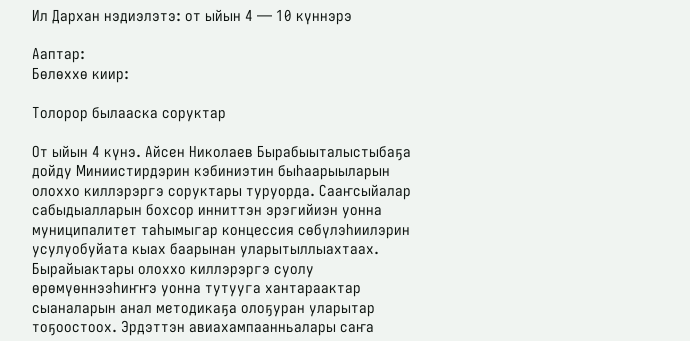Ил Дархан нэдиэлэтэ: от ыйын 4 — 10 күннэрэ

Ааптар:
Бөлөххө киир:

Толорор былааска соруктар

От ыйын 4 күнэ. Айсен Николаев Бырабыыталыстыбаҕа дойду Миниистирдэрин кэбиниэтин быһаарыыларын олоххо киллэрэргэ соруктары туруорда. Сааҥсыйалар сабыдыалларын бохсор инниттэн эрэгийиэн уонна муниципалитет таһымыгар концессия сөбүлэһиилэрин усулуобуйата кыах баарынан уларытыллыахтаах. Бырайыактары олоххо киллэрэргэ суолу өрөмүөннээһиҥҥэ уонна тутууга хантараактар сыаналарын анал методикаҕа олоҕуран уларытар тоҕоостоох. Эрдэттэн авиахампаанньалары саҥа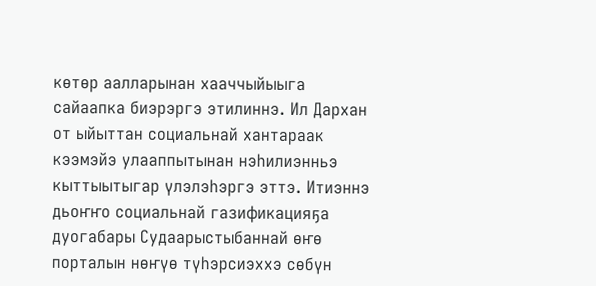көтөр аалларынан хааччыйыыга сайаапка биэрэргэ этилиннэ. Ил Дархан от ыйыттан социальнай хантараак кээмэйэ улааппытынан нэһилиэнньэ кыттыытыгар үлэлэһэргэ эттэ. Итиэннэ дьоҥҥо социальнай газификацияҕа дуогабары Судаарыстыбаннай өҥө порталын нөҥүө түһэрсиэххэ сөбүн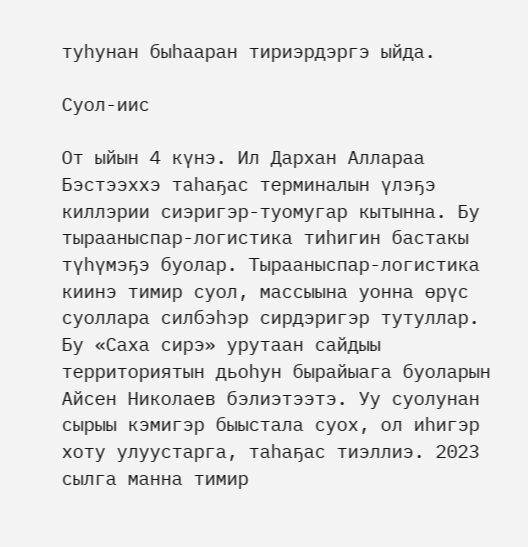туһунан быһааран тириэрдэргэ ыйда.

Суол-иис

От ыйын 4 күнэ. Ил Дархан Аллараа Бэстээххэ таһаҕас терминалын үлэҕэ киллэрии сиэригэр-туомугар кытынна. Бу тырааныспар-логистика тиһигин бастакы түһүмэҕэ буолар. Тырааныспар-логистика киинэ тимир суол, массыына уонна өрүс суоллара силбэһэр сирдэригэр тутуллар. Бу «Саха сирэ» урутаан сайдыы территориятын дьоһун бырайыага буоларын Айсен Николаев бэлиэтээтэ. Уу суолунан сырыы кэмигэр быыстала суох, ол иһигэр хоту улуустарга, таһаҕас тиэллиэ. 2023 сылга манна тимир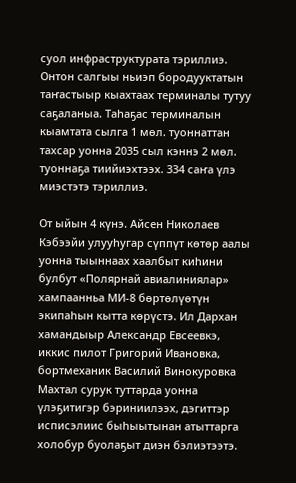суол инфраструктурата тэриллиэ. Онтон салгыы ньиэп бородууктатын таҥастыыр кыахтаах терминалы тутуу саҕаланыа. Таһаҕас терминалын кыамтата сылга 1 мөл. туоннаттан тахсар уонна 2035 сыл кэннэ 2 мөл. туоннаҕа тиийиэхтээх. 334 саҥа үлэ миэстэтэ тэриллиэ.

От ыйын 4 күнэ. Айсен Николаев Кэбээйи улууһугар сүппүт көтөр аалы уонна тыыннаах хаалбыт киһини булбут «Полярнай авиалиниялар» хампаанньа МИ‑8 бөртөлүөтүн экипаһын кытта көрүстэ. Ил Дархан хамандыыр Александр Евсеевкэ, иккис пилот Григорий Ивановка, бортмеханик Василий Винокуровка Махтал сурук туттарда уонна үлэҕитигэр бэриниилээх, дэгиттэр исписэлиис быһыытынан атыттарга холобур буолаҕыт диэн бэлиэтээтэ.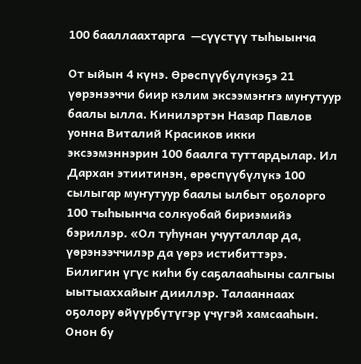100 бааллаахтарга  —сүүстүү тыһыынча

От ыйын 4 күнэ. Өрөспүүбүлүкэҕэ 21 үөрэнээччи биир кэлим эксээмэҥҥэ муҥутуур баалы ылла. Кинилэртэн Назар Павлов уонна Виталий Красиков икки эксээмэннэрин 100 баалга туттардылар. Ил Дархан этиитинэн, өрөспүүбүлүкэ 100 сылыгар муҥутуур баалы ылбыт оҕолорго 100 тыһыынча солкуобай бириэмийэ бэриллэр. «Ол туһунан учууталлар да, үөрэнээччилэр да үөрэ истибиттэрэ. Билигин үгүс киһи бу саҕалааһыны салгыы ыытыаххайыҥ дииллэр. Талааннаах оҕолору өйүүрбүтүгэр үчүгэй хамсааһын. Онон бу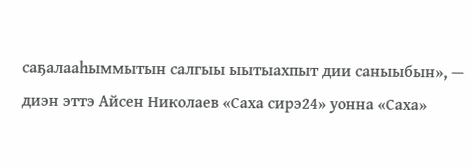саҕалааһыммытын салгыы ыытыахпыт дии саныыбын», — диэн эттэ Айсен Николаев «Саха сирэ24» уонна «Саха»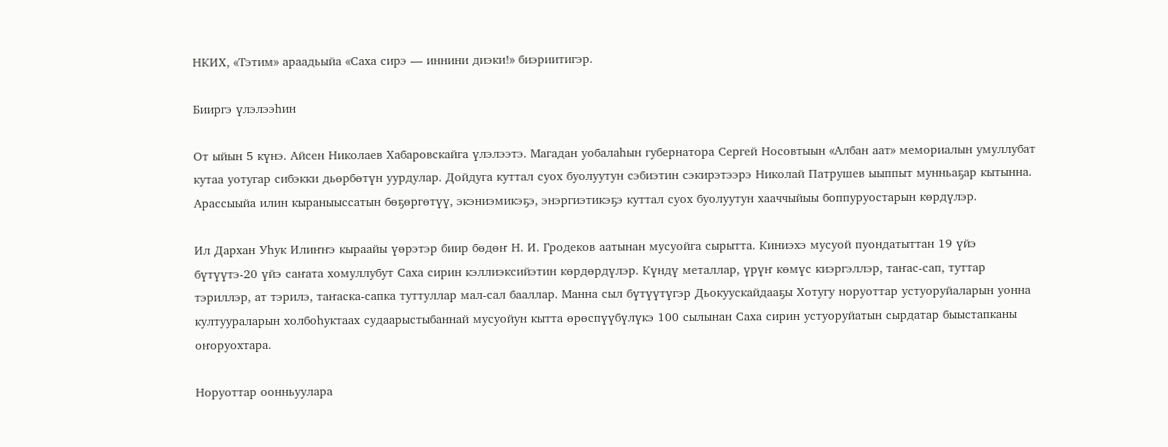НКИХ, «Тэтим» араадьыйа «Саха сирэ — иннини диэки!» биэриитигэр.

Бииргэ үлэлээһин

От ыйын 5 күнэ. Айсен Николаев Хабаровскайга үлэлээтэ. Магадан уобалаһын губернатора Сергей Носовтыын «Албан аат» мемориалын умуллубат кутаа уотугар сибэкки дьөрбөтүн уурдулар. Дойдуга куттал суох буолуутун сэбиэтин сэкирэтээрэ Николай Патрушев ыыппыт мунньаҕар кытынна. Арассыыйа илин кыраныыссатын бөҕөргөтүү, экэниэмикэҕэ, энэргиэтикэҕэ куттал суох буолуутун хааччыйыы боппуруостарын көрдүлэр.

Ил Дархан Уһук Илиҥҥэ кыраайы үөрэтэр биир бөдөҥ Н. И. Гродеков аатынан мусуойга сырытта. Киниэхэ мусуой пуондатыттан 19 үйэ бүтүүтэ‑20 үйэ саҥата хомуллубут Саха сирин кэллиэксийэтин көрдөрдүлэр. Күндү металлар, үрүҥ көмүс киэргэллэр, таҥас-сап, туттар тэриллэр, ат тэрилэ, таҥаска-сапка туттуллар мал-сал бааллар. Манна сыл бүтүүтүгэр Дьокуускайдааҕы Хотугу норуоттар устуоруйаларын уонна култуураларын холбоһуктаах судаарыстыбаннай мусуойун кытта өрөспүүбүлүкэ 100 сылынан Саха сирин устуоруйатын сырдатар быыстапканы оҥоруохтара.

Норуоттар оонньуулара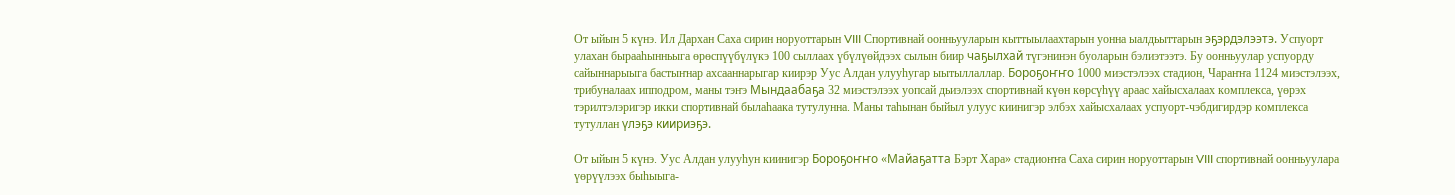От ыйын 5 күнэ. Ил Дархан Саха сирин норуоттарын VIII Спортивнай оонньууларын кыттыылаахтарын уонна ыалдьыттарын эҕэрдэлээтэ. Успуорт улахан бырааһынньыга өрөспүүбүлүкэ 100 сыллаах үбүлүөйдээх сылын биир чаҕылхай түгэнинэн буоларын бэлиэтээтэ. Бу оонньуулар успуорду сайыннарыыга бастыҥнар ахсааннарыгар киирэр Уус Алдан улууһугар ыытыллаллар. Бороҕоҥҥо 1000 миэстэлээх стадион, Чараҥҥа 1124 миэстэлээх, трибуналаах ипподром, маны тэҥэ Мындаабаҕа 32 миэстэлээх уопсай дьиэлээх спортивнай күөн көрсүһүү араас хайысхалаах комплекса, үөрэх тэрилтэлэригэр икки спортивнай былаһаака тутулунна. Маны таһынан быйыл улуус киинигэр элбэх хайысхалаах успуорт-чэбдигирдэр комплекса тутуллан үлэҕэ киириэҕэ.

От ыйын 5 күнэ. Уус Алдан улууһун киинигэр Бороҕоҥҥо «Майаҕатта Бэрт Хара» стадиоҥҥа Саха сирин норуоттарын VIII спортивнай оонньуулара үөрүүлээх быһыыга-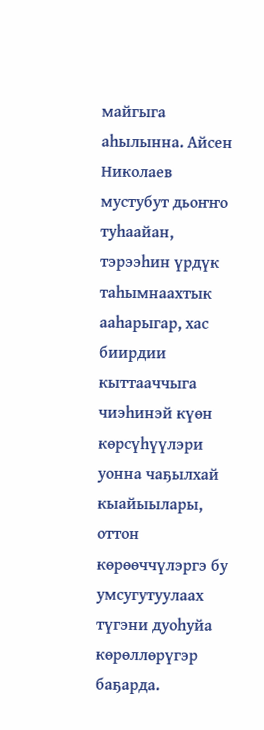майгыга аһылынна. Айсен Николаев мустубут дьоҥҥо туһаайан, тэрээһин үрдүк таһымнаахтык ааһарыгар, хас биирдии кыттааччыга чиэһинэй күөн көрсүһүүлэри уонна чаҕылхай кыайыылары, оттон көрөөччүлэргэ бу умсугутуулаах түгэни дуоһуйа көрөллөрүгэр баҕарда.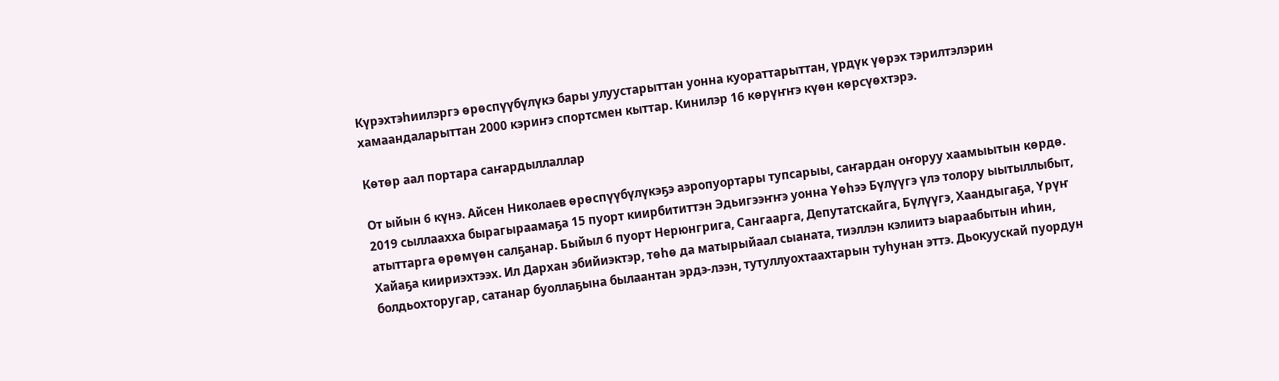Күрэхтэһиилэргэ өрөспүүбүлүкэ бары улуустарыттан уонна куораттарыттан, үрдүк үөрэх тэрилтэлэрин хамаандаларыттан 2000 кэриҥэ спортсмен кыттар. Кинилэр 16 көрүҥҥэ күөн көрсүөхтэрэ.

Көтөр аал портара саҥардыллаллар

От ыйын 6 күнэ. Айсен Николаев өрөспүүбүлүкэҕэ аэропуортары тупсарыы, саҥардан оҥоруу хаамыытын көрдө. 2019 сыллаахха бырагыраамаҕа 15 пуорт киирбититтэн Эдьигээҥҥэ уонна Үөһээ Бүлүүгэ үлэ толору ыытыллыбыт, атыттарга өрөмүөн салҕанар. Быйыл 6 пуорт Нерюнгрига, Сангаарга, Депутатскайга, Бүлүүгэ, Хаандыгаҕа, Үрүҥ Хайаҕа киириэхтээх. Ил Дархан эбийиэктэр, төһө да матырыйаал сыаната, тиэллэн кэлиитэ ыараабытын иһин, болдьохторугар, сатанар буоллаҕына былаантан эрдэ-лээн, тутуллуохтаахтарын туһунан эттэ. Дьокуускай пуордун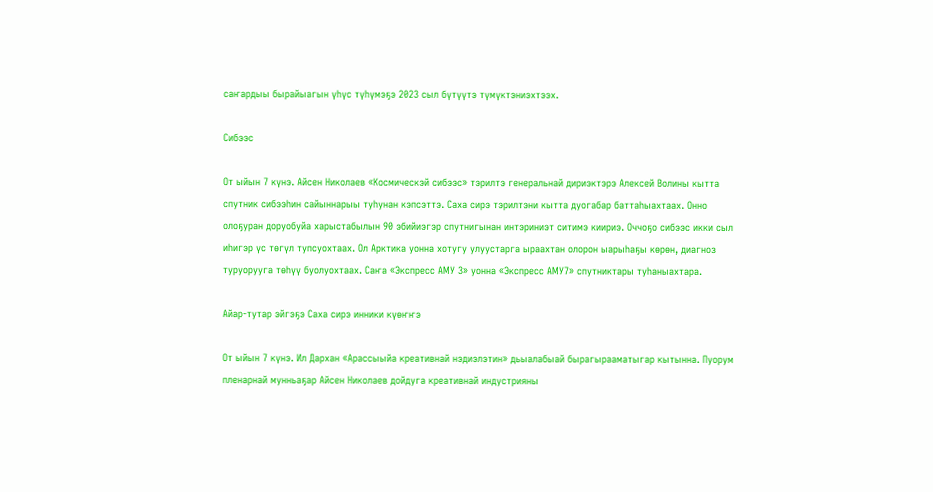саҥардыы бырайыагын үһүс түһүмэҕэ 2023 сыл бүтүүтэ түмүктэниэхтээх.

Сибээс

От ыйын 7 күнэ. Айсен Николаев «Космическэй сибээс» тэрилтэ генеральнай дириэктэрэ Алексей Волины кытта спутник сибээһин сайыннарыы туһунан кэпсэттэ. Саха сирэ тэрилтэни кытта дуогабар баттаһыахтаах. Онно олоҕуран доруобуйа харыстабылын 90 эбийиэгэр спутнигынан интэриниэт ситимэ киириэ. Оччоҕо сибээс икки сыл иһигэр үс төгүл тупсуохтаах. Ол Арктика уонна хотугу улуустарга ыраахтан олорон ыарыһаҕы көрөн, диагноз туруорууга төһүү буолуохтаах. Саҥа «Экспресс АМУ 3» уонна «Экспресс АМУ7» спутниктары туһаныахтара.

Айар-тутар эйгэҕэ Саха сирэ инники күөҥҥэ

От ыйын 7 күнэ. Ил Дархан «Арассыыйа креативнай нэдиэлэтин» дьыалабыай бырагырааматыгар кытынна. Пуорум пленарнай мунньаҕар Айсен Николаев дойдуга креативнай индустрияны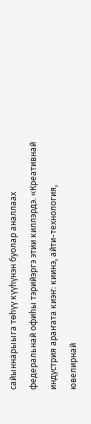сайыннарыыга төһүү күүһүнэн буолар аналлаах федеральнай офиһы тэрийэргэ этии киллэрдэ. «Креативнай индустрия араҥата киэҥ: киинэ, айти-технология, ювелирнай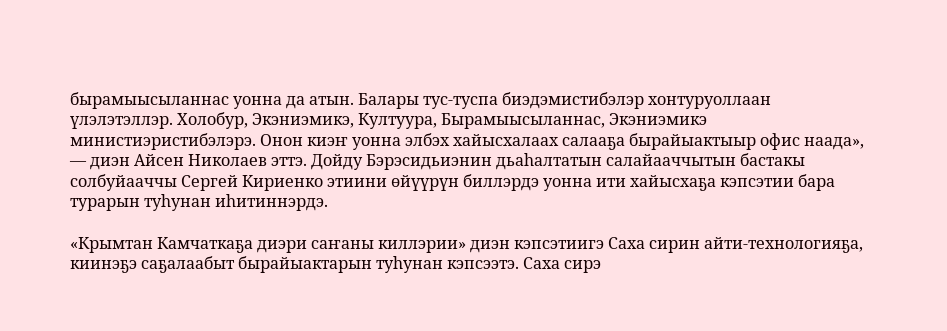бырамыысыланнас уонна да атын. Балары тус-туспа биэдэмистибэлэр хонтуруоллаан үлэлэтэллэр. Холобур, Экэниэмикэ, Култуура, Бырамыысыланнас, Экэниэмикэ министиэристибэлэрэ. Онон киэҥ уонна элбэх хайысхалаах салааҕа бырайыактыыр офис наада», — диэн Айсен Николаев эттэ. Дойду Бэрэсидьиэнин дьаһалтатын салайааччытын бастакы солбуйааччы Сергей Кириенко этиини өйүүрүн биллэрдэ уонна ити хайысхаҕа кэпсэтии бара турарын туһунан иһитиннэрдэ.

«Крымтан Камчаткаҕа диэри саҥаны киллэрии» диэн кэпсэтиигэ Саха сирин айти-технологияҕа, киинэҕэ саҕалаабыт бырайыактарын туһунан кэпсээтэ. Саха сирэ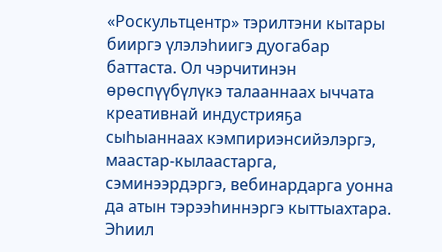«Роскультцентр» тэрилтэни кытары бииргэ үлэлэһиигэ дуогабар баттаста. Ол чэрчитинэн өрөспүүбүлүкэ талааннаах ыччата креативнай индустрияҕа сыһыаннаах кэмпириэнсийэлэргэ, маастар-кылаастарга, сэминээрдэргэ, вебинардарга уонна да атын тэрээһиннэргэ кыттыахтара. Эһиил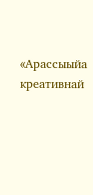«Арассыыйа креативнай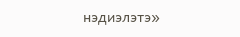нэдиэлэтэ»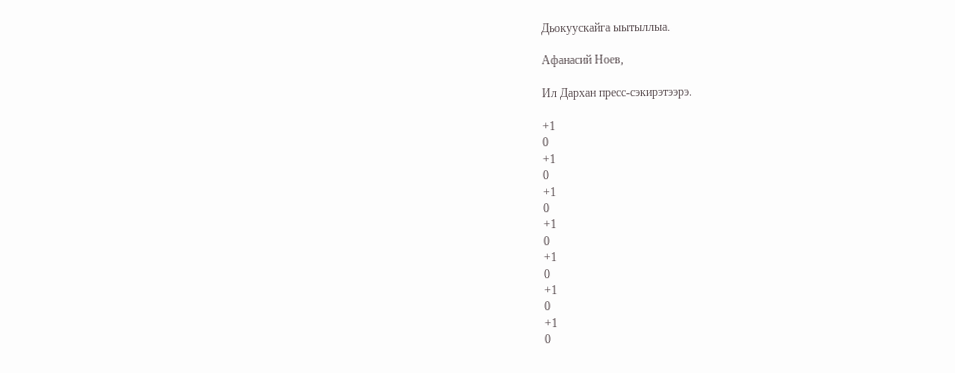Дьокуускайга ыытыллыа.

Афанасий Ноев,

Ил Дархан пресс-сэкирэтээрэ.

+1
0
+1
0
+1
0
+1
0
+1
0
+1
0
+1
0